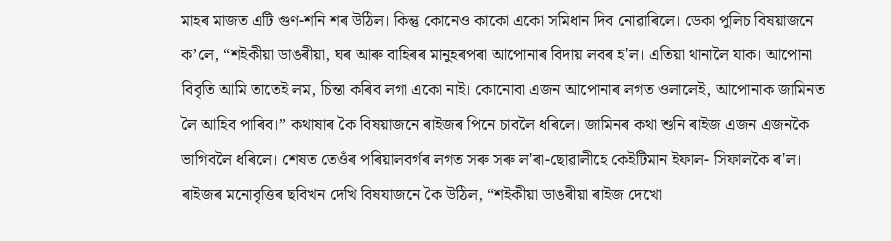মাহৰ মাজত এটি গুণ-শনি শৰ উঠিল। কিন্তু কোনেও কাকো একো সমিধান দিব নোৱাৰিলে। ডেকা পুলিচ বিষয়াজনে ক’লে, “শইকীয়া ডাঙৰীয়া, ঘৰ আৰু বাহিৰৰ মানুহৰপৰা আপোনাৰ বিদায় লবৰ হ'ল। এতিয়া থানালৈ যাক। আপোনা বিবৃতি আমি তাতেই লম, চিন্তা কৰিব লগা একো নাই। কোনোবা এজন আপোনাৰ লগত ওলালেই, আপোনাক জামিনত লৈ আহিব পাৰিব।” কথাষাৰ কৈ বিষয়াজনে ৰাইজৰ পিনে চাবলৈ ধৰিলে। জামিনৰ কথা শুনি ৰাইজ এজন এজনকৈ ভাগিবলৈ ধৰিলে। শেষত তেওঁৰ পৰিয়ালবৰ্গৰ লগত সৰু সৰু ল'ৰা-ছোৱালীহে কেইটিমান ইফাল- সিফালকৈ ৰ'ল। ৰাইজৰ মনোবৃত্তিৰ ছবিখন দেখি বিষযাজনে কৈ উঠিল, “শইকীয়া ডাঙৰীয়া ৰাইজ দেখো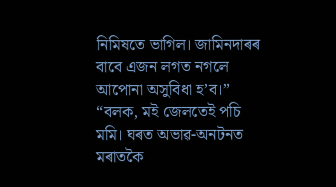নিমিষতে ভাগিল। জামিনদাৰৰ বাবে এজন লগত নগলে আপোনা অসুবিধা হ’ব।” “বলক, মই জেলতেই পচি মমি। ঘৰত অভাৱ-অনটনত মৰাতকৈ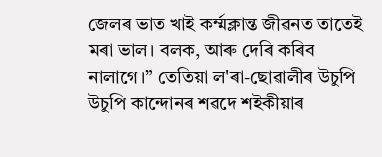জেলৰ ভাত খাই কৰ্ম্মক্লান্ত জীৱনত তাতেই মৰা ভাল। বলক, আৰু দেৰি কৰিব নালাগে।” তেতিয়া ল'ৰা-ছোৱালীৰ উচুপি উচুপি কান্দোনৰ শৱদে শইকীয়াৰ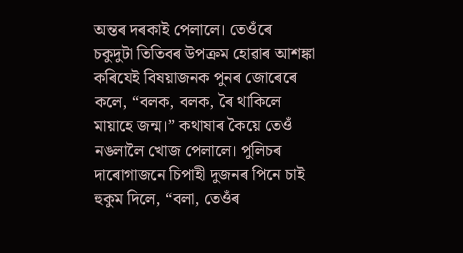অন্তৰ দৰকাই পেলালে। তেওঁৰে চকুদুটা তিতিবৰ উপক্ৰম হোৱাৰ আশঙ্কা কৰিযেই বিষয়াজনক পুনৰ জোৰেৰে কলে, “বলক, বলক, ৰৈ থাকিলে মায়াহে জন্ম।” কথাষাৰ কৈয়ে তেওঁ নঙলালৈ খোজ পেলালে। পুলিচৰ দাৰোগাজনে চিপাহী দুজনৰ পিনে চাই হুকুম দিলে, “বলা, তেওঁৰ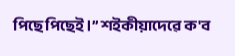পিছে পিছেই।” শইকীয়াদেৱে ক'ব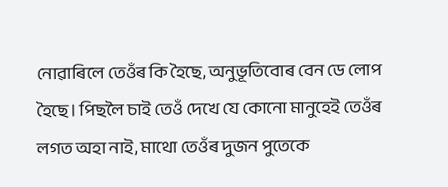নোৱাৰিলে তেওঁৰ কি হৈছে, অনুভূতিবোৰ বেন ডে লোপ হৈছে। পিছলৈ চাই তেওঁ দেখে যে কোনো মানুহেই তেওঁৰ লগত অহা নাই, মাথো তেওঁৰ দুজন পুতেকে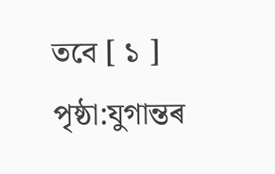তবে [ ১ ]
পৃষ্ঠা:যুগান্তৰ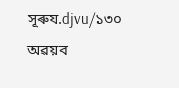সূৰুয.djvu/১৩০
অৱয়ব